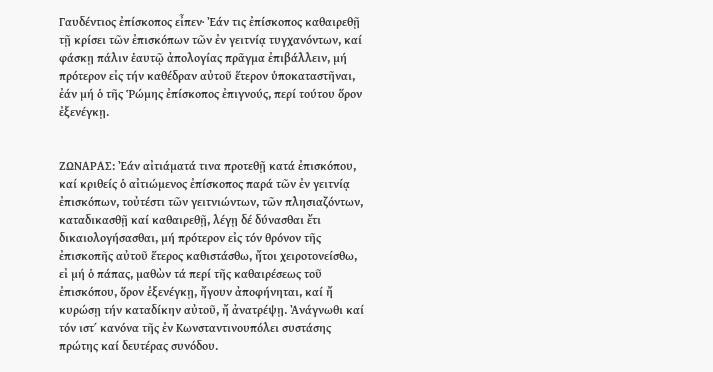Γαυδέντιος ἐπίσκοπος εἶπεν· Ἐάν τις ἐπίσκοπος καθαιρεθῇ τῇ κρίσει τῶν ἐπισκόπων τῶν ἐν γειτνίᾳ τυγχανόντων, καί φάσκῃ πάλιν ἑαυτῷ ἀπολογίας πρᾶγμα ἐπιβάλλειν, μή πρότερον εἰς τήν καθέδραν αὐτοῦ ἕτερον ὑποκαταστῆναι, ἐάν μή ὁ τῆς Ῥώμης ἐπίσκοπος ἐπιγνούς, περί τούτου ὅρον ἐξενέγκῃ.


ΖΩΝΑΡΑΣ: Ἐάν αἰτιάματά τινα προτεθῇ κατά ἐπισκόπου, καί κριθείς ὁ αἰτιώμενος ἐπίσκοπος παρά τῶν ἐν γειτνίᾳ ἐπισκόπων, τοὐτέστι τῶν γειτνιώντων, τῶν πλησιαζόντων, καταδικασθῇ καί καθαιρεθῇ, λέγῃ δέ δύνασθαι ἔτι δικαιολογήσασθαι, μή πρότερον εἰς τόν θρόνον τῆς ἐπισκοπῆς αὐτοῦ ἕτερος καθιστάσθω, ἤτοι χειροτονείσθω, εἰ μή ὁ πάπας, μαθὼν τά περί τῆς καθαιρέσεως τοῦ ἐπισκόπου, ὅρον ἐξενέγκῃ, ἤγουν ἀποφήνηται, καί ἤ κυρώσῃ τήν καταδίκην αὐτοῦ, ἤ ἀνατρέψῃ. Ἀνάγνωθι καί τόν ιστ΄ κανόνα τῆς ἐν Κωνσταντινουπόλει συστάσης πρώτης καί δευτέρας συνόδου.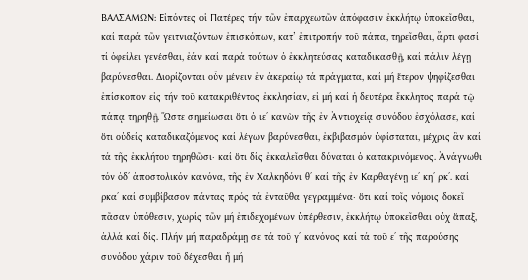ΒΑΛΣΑΜΩΝ: Εἰπόντες οἱ Πατέρες τήν τῶν ἐπαρχεωτῶν ἀπόφασιν ἐκκλήτῳ ὑποκεῖσθαι, καί παρά τῶν γειτνιαζόντων ἐπισκόπων, κατ’ ἐπιτροπήν τοῦ πάπα, τηρεῖσθαι, ἄρτι φασί τί ὀφείλει γενέσθαι, ἐάν καί παρά τούτων ὁ ἐκκλητεύσας καταδικασθῇ, καί πάλιν λέγῃ βαρύνεσθαι. Διορίζονται οὖν μένειν ἐν ἀκεραίῳ τά πράγματα, καί μή ἕτερον ψηφίζεσθαι ἐπίσκοπον εἰς τήν τοῦ κατακριθέντος ἐκκλησίαν, εἰ μή καί ἡ δευτέρα ἔκκλητος παρά τῷ πάπᾳ τηρηθῇ. Ὥστε σημείωσαι ὅτι ὁ ιε΄ κανὼν τῆς ἐν Ἀντιοχείᾳ συνόδου ἐσχόλασε, καί ὅτι οὐδείς καταδικαζόμενος καί λέγων βαρύνεσθαι, ἐκβιβασμόν ὑφίσταται, μέχρις ἂν καί τά τῆς ἐκκλήτου τηρηθῶσι∙ καί ὅτι δίς ἐκκαλεῖσθαι δύναται ὁ κατακρινόμενος. Ἀνάγνωθι τόν ὀδ΄ ἀποστολικόν κανόνα, τῆς ἐν Χαλκηδόνι θ΄ καί τῆς ἐν Καρθαγένῃ ιε΄ κη΄ ρκ΄. καί ρκα΄ καί συμβίβασον πάντας πρός τά ἐνταῦθα γεγραμμένα∙ ὅτι καί τοῖς νόμοις δοκεῖ πᾶσαν ὑπόθεσιν, χωρίς τῶν μή ἐπιδεχομένων ὑπέρθεσιν, ἐκκλήτῳ ὑποκεῖσθαι οὐχ ἅπαξ, ἀλλά καί δίς. Πλήν μή παραδράμῃ σε τά τοῦ γ΄ κανόνος καί τά τοῦ ε΄ τῆς παρούσης συνόδου χάριν τοῦ δέχεσθαι ἤ μή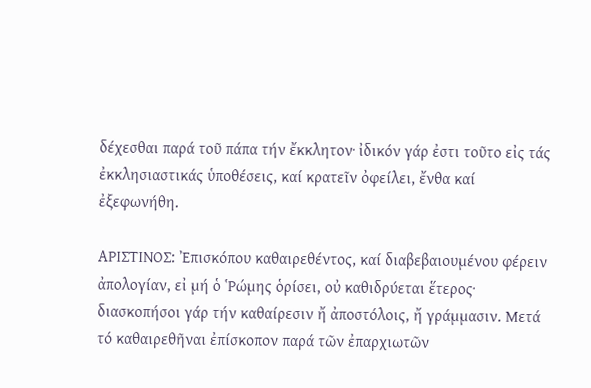δέχεσθαι παρά τοῦ πάπα τήν ἔκκλητον∙ ἰδικόν γάρ ἐστι τοῦτο εἰς τάς ἐκκλησιαστικάς ὑποθέσεις, καί κρατεῖν ὀφείλει, ἔνθα καί ἐξεφωνήθη.

ΑΡΙΣΤΙΝΟΣ: Ἐπισκόπου καθαιρεθέντος, καί διαβεβαιουμένου φέρειν ἀπολογίαν, εἰ μή ὁ Ῥώμης ὁρίσει, οὐ καθιδρύεται ἕτερος∙ διασκοπήσοι γάρ τήν καθαίρεσιν ἤ ἀποστόλοις, ἤ γράμμασιν. Μετά τό καθαιρεθῆναι ἐπίσκοπον παρά τῶν ἐπαρχιωτῶν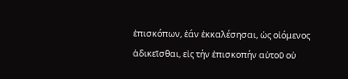ἐπισκόπων, ἐάν ἐκκαλέσησαι, ὡς οἰόμενος ἀδικεῖσθαι, εἰς τήν ἐπισκοπήν αὐτοῦ οὐ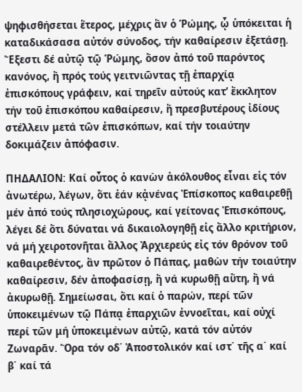ψηφισθήσεται ἕτερος, μέχρις ἂν ὁ Ῥώμης, ᾧ ὑπόκειται ἡ καταδικάσασα αὐτόν σύνοδος, τήν καθαίρεσιν ἐξετάσῃ. Ἔξεστι δέ αὐτῷ τῷ Ῥώμης, ὅσον ἀπό τοῦ παρόντος κανόνος, ἤ πρός τούς γειτνιῶντας τῇ ἐπαρχίᾳ ἐπισκόπους γράφειν, καί τηρεῖν αὐτούς κατ’ ἔκκλητον τήν τοῦ ἐπισκόπου καθαίρεσιν, ἤ πρεσβυτέρους ἰδίους στέλλειν μετά τῶν ἐπισκόπων, καί τήν τοιαύτην δοκιμάζειν ἀπόφασιν.

ΠΗΔΑΛΙΟΝ: Καί οὗτος ὁ κανὼν ἀκόλουθος εἶναι εἰς τόν ἀνωτέρω, λέγων, ὅτι ἐάν κᾀνένας Ἐπίσκοπος καθαιρεθῇ μέν ἀπό τούς πλησιοχώρους, καί γείτονας Ἐπισκόπους, λέγει δέ ὅτι δύναται νά δικαιολογηθῇ εἰς ἄλλο κριτήριον, νά μή χειροτονῆται ἄλλος Ἀρχιερεύς εἰς τόν θρόνον τοῦ καθαιρεθέντος, ἂν πρῶτον ὁ Πάπας, μαθὼν τήν τοιαύτην καθαίρεσιν, δέν ἀποφασίσῃ, ἤ νά κυρωθῇ αὕτη, ἤ νά ἀκυρωθῇ. Σημείωσαι, ὅτι καί ὁ παρών, περί τῶν ὑποκειμένων τῷ Πάπᾳ ἐπαρχιῶν ἐννοεῖται, καί οὐχί περί τῶν μή ὑποκειμένων αὐτῷ, κατά τόν αὐτόν Ζωναρᾶν. Ὅρα τόν οδ΄ Ἀποστολικόν καί ιστ΄ τῆς α΄ καί β΄ καί τά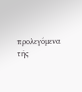προλεγόμενα τῆς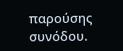παρούσης συνόδου.